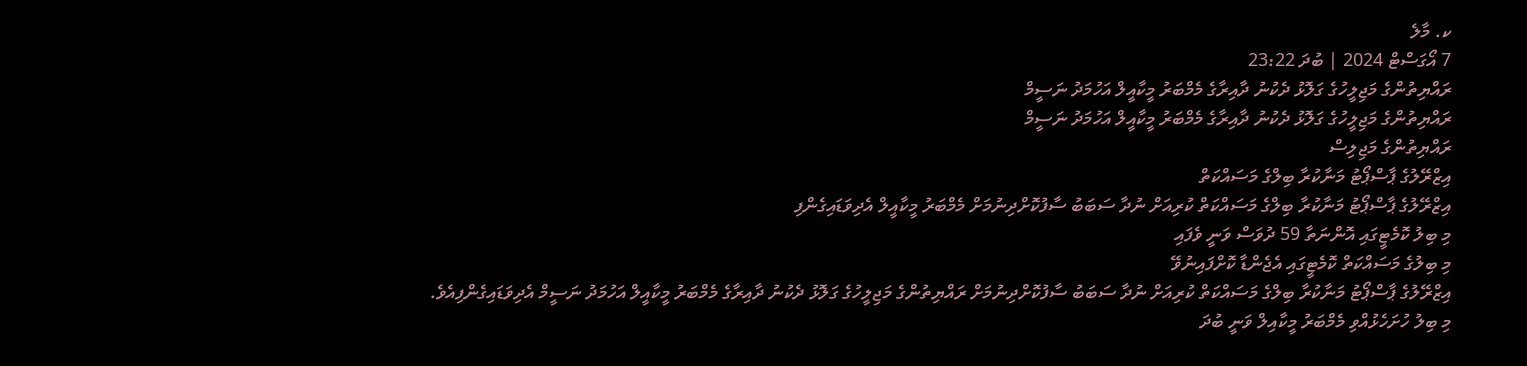ކ. މާލެ
7 އޯގަސްޓް 2024 | ބުދަ 23:22
ރައްޔިތުންގެ މަޖިލީހުގެ ގަލޮޅު ދެކުނު ދާއިރާގެ މެމްބަރު މީކާއީލް އަހުމަދު ނަސީމް
ރައްޔިތުންގެ މަޖިލީހުގެ ގަލޮޅު ދެކުނު ދާއިރާގެ މެމްބަރު މީކާއީލް އަހުމަދު ނަސީމް
ރައްޔިތުންގެ މަޖިލިސް
އިޒްރޭލުގެ ޕާސްޕޯޓު މަނާކުރާ ބިލްގެ މަސައްކަތް
އިޒްރޭލުގެ ޕާސްޕޯޓު މަނާކުރާ ބިލްގެ މަސައްކަތް ކުރިއަށް ނުދާ ސަބަބު ސާފުކޮށްދިނުމަށް މެމްބަރު މީކާއީލް އެދިވަޑައިގެންފި
މި ބިލު ކޮމެޓީގައި އޮންނަތާ 59 ދުވަސް ވަނީ ވެފައި
މި ބިލުގެ މަސައްކަތް ކޮމެޓީގައި އެޖެންޑާ ކޮށްފައިނުވޭ
އިޒްރޭލުގެ ޕާސްޕޯޓު މަނާކުރާ ބިލްގެ މަސައްކަތް ކުރިއަށް ނުދާ ސަބަބު ސާފުކޮށްދިނުމަށް ރައްޔިތުންގެ މަޖިލީހުގެ ގަލޮޅު ދެކުނު ދާއިރާގެ މެމްބަރު މީކާއީލް އަހުމަދު ނަސީމް އެދިވަޑައިގެންފިއެވެ.
މި ބިލު ހުށަހެޅުއްވި މެމްބަރު މީކާއިލް ވަނީ ބުދަ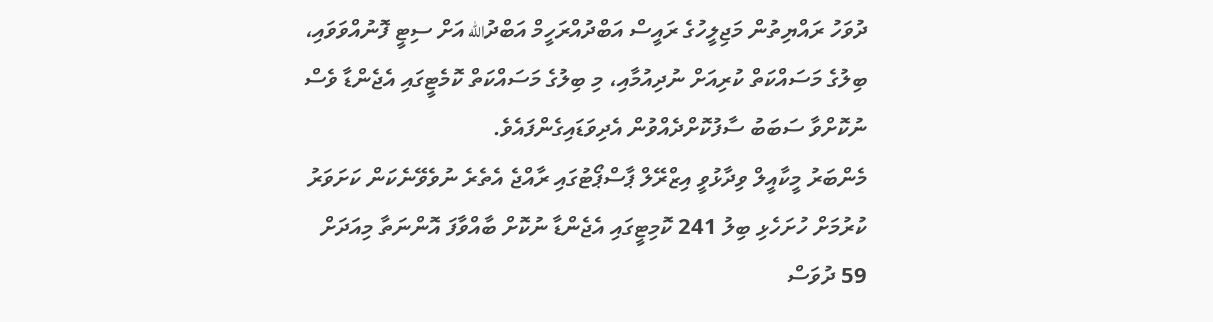ދުވަހު ރައްޔިތުން މަޖިލީހުގެ ރައީސް އަބްދުއްރަހީމް އަބްދުالله އަށް ސިޓީ ފޮނުއްވަވައި، ބިލުގެ މަސައްކަތް ކުރިއަށް ނުދިއުމާއި، މި ބިލުގެ މަސައްކަތް ކޮމެޓީގައި އެޖެންޑާ ވެސް ނުކޮށްވާ ސަބަބު ސާފުކޮށްދެއްވުން އެދިވަޑައިގެންފައެވެ.
މެންބަރު މީކާއީލް ވިދާޅުވީ އިޒްރޭލް ޕާސްޕޯޓުގައި ރާއްޖެ އެތެރެ ނުވެވޭނެކަން ކަށަވަރު ކުރުމަށް ހުށަހެޅި ބިލު 241 ކޮމިޓީގައި އެޖެންޑާ ނުކޮށް ބާއްވާފަ އޮންނަތާ މިއަދަށް 59 ދުވަސް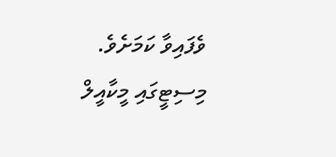ވެފައިވާ ކަމަށެވެ.
މިސިޓީގައި މީކާއީލް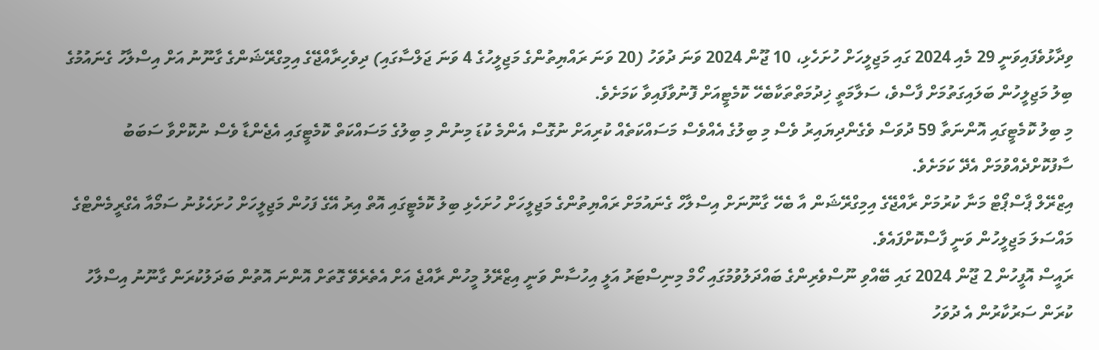ވިދާޅުވެފައިވަނީ 29 މެއި 2024 ގައި މަޖިލީހަށް ހުށަހެޅި، 10 ޖޫން 2024 ވަނަ ދުވަހު (20 ވަނަ ރައްޔިތުންގެ މަޖިލީހުގެ 4 ވަނަ ޖަލްސާގައި) ދިވެހިރާއްޖޭގެ އިމިގްރޭޝަންގެ ގާނޫނު އަށް އިސްލާހު ގެނައުމުގެ ބިލު މަޖިލީހުން ބަލައިގަތުމަށް ފާސްވެ، ސަލާމަތީ ޚިދުމަތްތަކާބެހޭ ކޮމެޓީއަށް ފޮނުވާފައިވާ ކަމަށެވެ.
މި ބިލު ކޮމެޓީގައި އޮންނަތާ 59 ދުވަސް ވެގެންދިޔައިރު ވެސް މި ބިލުގެ އެއްވެސް މަސައްކަތެއް ކުރިއަށް ނުގޮސް އެންމެ ކުޑަ މިނުން މި ބިލުގެ މަސައްކަތް ކޮމެޓީގައި އެޖެންޑާ ވެސް ނުކޮށްވާ ސަބަބު ސާފުކޮށްދެއްވުމަށް އެދޭ ކަމަށެވެ.
އިޒްރޭލް ޕާސްޕޯޓް މަނާ ކުރުމަށް ރާއްޖޭގެ އިމިގްރޭޝަން އާ ބެހޭ ގާނޫނަށް އިސްލާހް ގެނައުމަށް ރައްޔިތުންގެ މަޖިލީހަށް ހުށަހެޅި ބިލު ކޮމެޓީގައި އޮތް އިރު އޭގެ ފަހުން މަޖިލީހަށް ހުށަހެޅުނު ސަމޯއާ އެގްރީމެންޓްގެ މައްސަލަ މަޖިލީހުން ވަނީ ފާސްކޮށްފައެވެ.
ރައީސް އޮފީހުން 2 ޖޫން 2024 ގައި ބޭއްވި ނޫސްވެރިންގެ ބައްދަލުވުމުގައި ހޯމް މިނިސްޓަރު އަލީ އިހުސާން ވަނީ އިޒްރޭލު މީހުން ރާއްޖެ އަށް އެތެރެވޭ ގޮތަށް އޮންނަ އޮތުން ބަދަލުކުރަން ގާނޫނު އިސްލާހު ކުރަން ސަރުކާރުން އެ ދުވަހު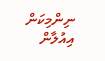ނިންމިކަން އިއުލާން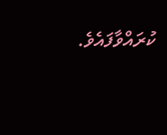ކުރައްވާފައެވެ.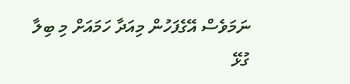ނަމަވެސް އޭގެފަހުން މިއަދާ ހަމައަށް މި ބިލާ ގުޅޭ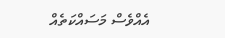އެއްވެސް މަސައްކަތެއް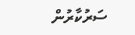ސަރުކާރުން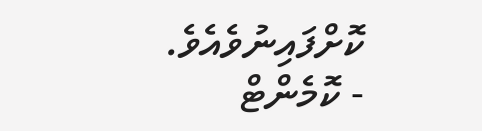ކޮށްފައިނުވެއެވެ.
- ކޮމެންޓް